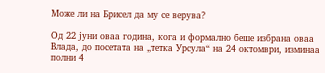Може ли на Брисел да му се верува?

Од 22 јуни оваа година, кога и формално беше избрана оваа Влада, до посетата на „тетка Урсула“ на 24 октомври, изминаа полни 4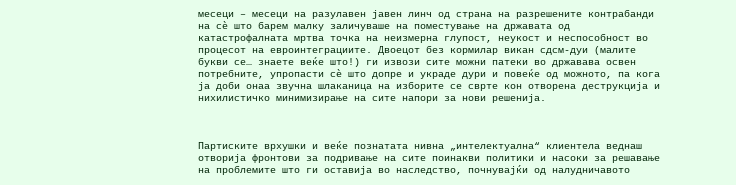месеци – месеци на разулавен јавен линч од страна на разрешените контрабанди на сѐ што барем малку заличуваше на поместување на државата од катастрофалната мртва точка на неизмерна глупост, неукост и неспособност во процесот на евроинтеграциите. Двоецот без кормилар викан сдсм-дуи (малите букви се… знаете веќе што!) ги извози сите можни патеки во државава освен потребните, упропасти сѐ што допре и украде дури и повеќе од можното, па кога ја доби онаа звучна шлаканица на изборите се сврте кон отворена деструкција и нихилистичко минимизирање на сите напори за нови решенија.



Партиските врхушки и веќе познатата нивна „интелектуална“ клиентела веднаш отворија фронтови за подривање на сите поинакви политики и насоки за решавање на проблемите што ги оставија во наследство, почнувајќи од налудничавото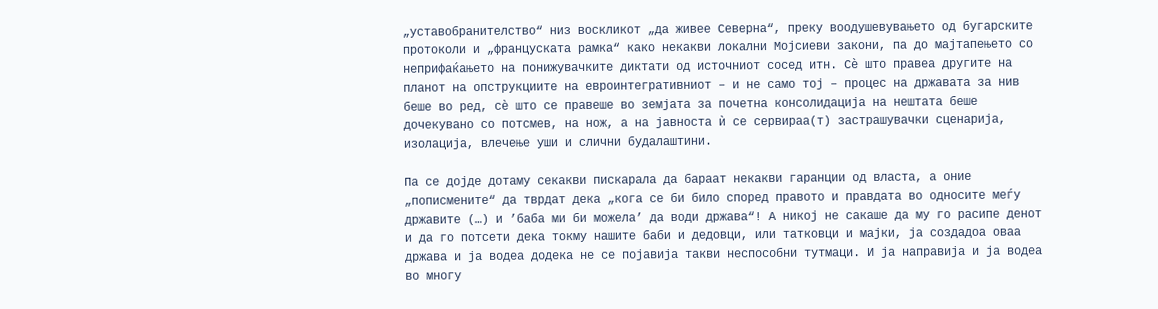„уставобранителство“ низ воскликот „да живее Северна“, преку воодушевувањето од бугарските протоколи и „француската рамка“ како некакви локални Мојсиеви закони, па до мајтапењето со неприфаќањето на понижувачките диктати од источниот сосед итн. Сѐ што правеа другите на планот на опструкциите на евроинтегративниот – и не само тој – процес на државата за нив беше во ред, сѐ што се правеше во земјата за почетна консолидација на нештата беше дочекувано со потсмев, на нож, а на јавноста ѝ се сервираа(т) застрашувачки сценарија, изолација, влечење уши и слични будалаштини.

Па се дојде дотаму секакви пискарала да бараат некакви гаранции од власта, а оние „пописмените“ да тврдат дека „кога се би било според правото и правдата во односите меѓу државите (…) и ’баба ми би можела’ да води држава“! А никој не сакаше да му го расипе денот и да го потсети дека токму нашите баби и дедовци, или татковци и мајки, ја создадоа оваа држава и ја водеа додека не се појавија такви неспособни тутмаци. И ја направија и ја водеа во многу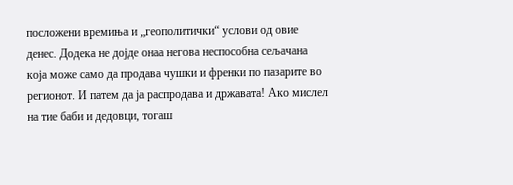посложени времиња и „геополитички“ услови од овие денес. Додека не дојде онаа негова неспособна сељачана која може само да продава чушки и френки по пазарите во регионот. И патем да ја распродава и државата! Ако мислел на тие баби и дедовци, тогаш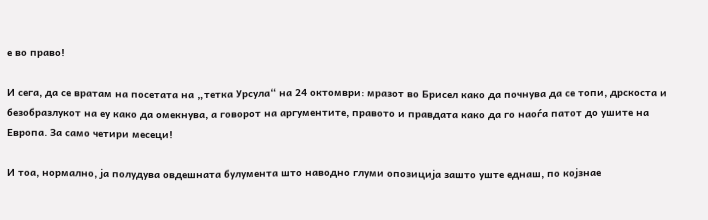е во право!

И сега, да се вратам на посетата на „тетка Урсула“ на 24 октомври: мразот во Брисел како да почнува да се топи, дрскоста и безобразлукот на еу како да омекнува, а говорот на аргументите, правото и правдата како да го наоѓа патот до ушите на Европа. За само четири месеци!

И тоа, нормално, ја полудува овдешната булумента што наводно глуми опозиција зашто уште еднаш, по којзнае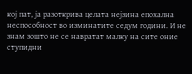кој пат, ја разоткрива целата нејзина епохална неспособност во изминатите седум години. И не знам зошто не се навратат малку на сите оние ступидни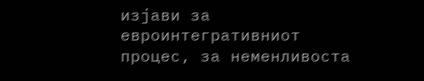изјави за евроинтегративниот процес, за неменливоста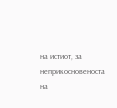на истиот, за неприкосновеноста на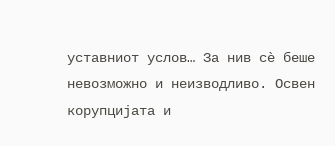уставниот услов… За нив сѐ беше невозможно и неизводливо. Освен корупцијата и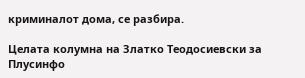криминалот дома, се разбира.

Целата колумна на Златко Теодосиевски за Плусинфо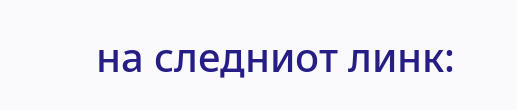на следниот линк: